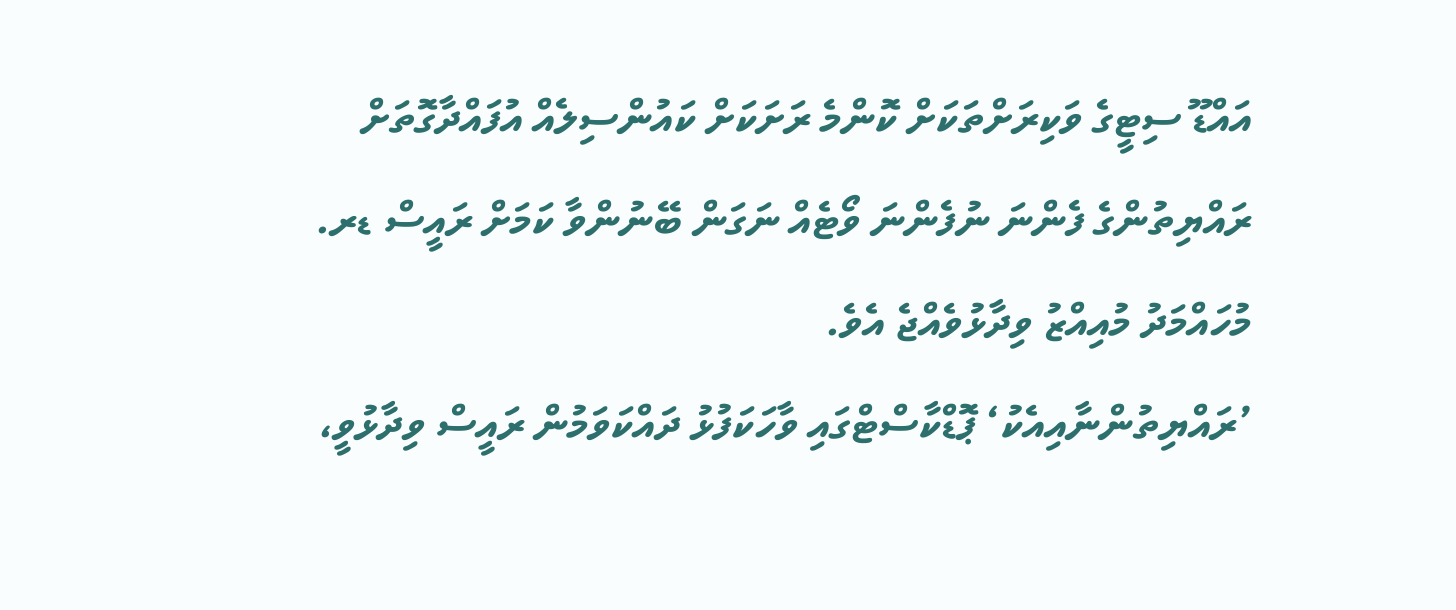އައްޑޫ ސިޓީގެ ވަކިރަށްތަކަށް ކޮންމެ ރަށަކަށް ކައުންސިލެއް އުފައްދާގޮތަށް ރައްޔިތުންގެ ފެންނަ ނުފެންނަ ވޯޓެއް ނަގަން ބޭނުންވާ ކަމަށް ރައީސް ޑރ. މުހައްމަދު މުއިއްޒު ވިދާޅުވެއްޖެ އެވެ.
’ރައްޔިތުންނާއިއެކު‘ ޕޮޑްކާސްޓްގައި ވާހަކަފުޅު ދައްކަވަމުން ރައީސް ވިދާޅުވީ،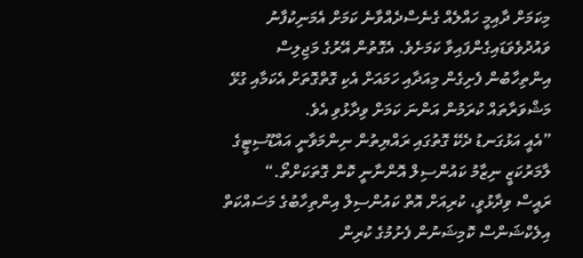މިކަމަށް ދާއިމީ ހައްލެއް ގެނެސްދެއްވާނެ ކަމަށް އެމަނިކުފާނު ވައުދުވެވަޑައިގެންފައިވާ ކަމަށެވެ. އެގޮތުން އޭރުގެ މަޖިލިސް އިންތިހާބުން ފެށިގެން މިއަދާއި ހަމައަށް އެކި ގޮތްގޮތަށް އެކަމާއި ގުޅޭ މަޝްވަރާތައް ކުރަމުން އަންނަ ކަމަށް ވިދާޅުވި އެވެ.
”އެއީ އަޅުގަނޑު ދެކޭ ގޮތުގައި ރައްޔިތުން ނިންމަވާނީ އައްޑޫސިޓީގެ ލާމަރުކަޒީ ނިޒާމު ކައުންސިލް އޮންނާނީ ކޮން ގޮތަކަށްތޯ.“
ރައީސް ވިދާޅުވީ، ކުރިއަށް އޮތް ކައުންސިލް އިންތިހާބުގެ މަސައްކަތް އިލެކްޝަންސް ކޮމިޝަނުން ފެށުމުގެ ކުރިން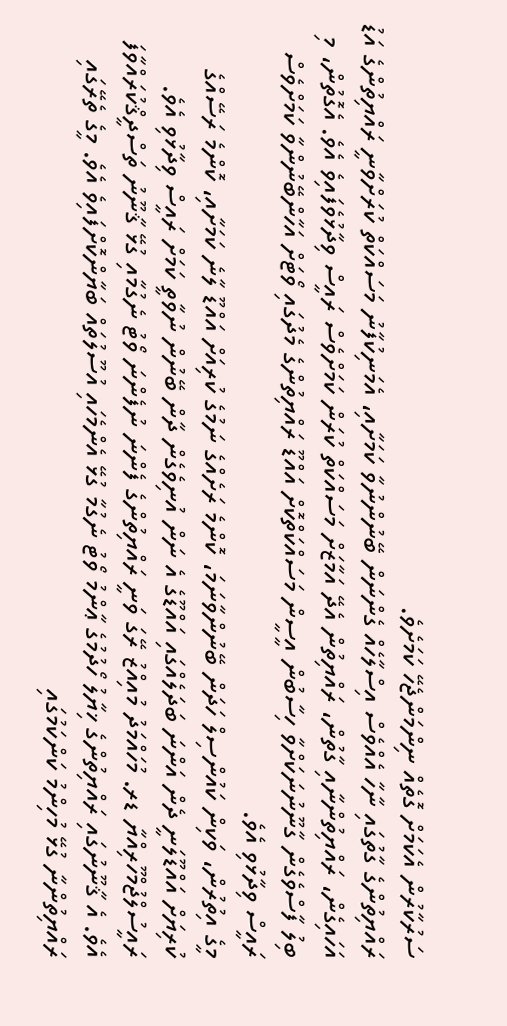ސަރުކާރުން އެކަމަށް ގޮތެއް ނިންމަންޖެހޭ ކަމަށެވެ.
ރައްޔިތުންގެ ގާތުގައި ނާހާ އެއްވެސް އިސްލާހެއް ގެންނަން ބޭނުންނުވާ ކަމަށާއި، އެމަނިކުފާނު މަސައްކަތް ކުރަށްވާނީ ރައްޔިތުންގެ އަޑު އަހައިގެން، ރައްޔިތުންނާއި ގާތުން، ރައްޔިތުން އެދޭ އަމާޒަށް މަސައްކަތް ކުރަން ކަމަށްވެސް ރައީސް ވިދާޅުވެފައިވެ އެވެ. އެގޮތުން، މި ބިލު ފާސްވެގެން ގާނޫނުނަކަށްވާ ހިސާބުން އީސީން މަސައްކަތްކޮށް އައްޑޫ ރައްޔިތުންގެ މެދުގައި ވޯޓަށް އަހާންބޭނުންވާ ކަމަށްވެސް ރައީސް ވިދާޅުވި އެވެ.
މީގެ އިތުރުން، ވަކިން ކައުންސިލް ހަދަން ބޭނުންވާނަމަ، ކޮންމެ ރަށެއްގެ ނަމުގެ ކުރިއަށް އައްޑޫ ލާނެ ކަމަށާއި، ކޮންމެ ރަސޭއްގެ ކުރިޔަށް އައްޑޫލަނީ ދެން އަންނަ ބަދަލެއްގައި އައްޑޫގެ އެ ނަން އުނިވެގެން ދާން ބޭނުން ނުވާތީ ކަމަށް ރައީސް ވިދާޅުވި އެވެ.
ރައީސުލްޖުމްހޫރިއްޔާ ޑރ. މުހައްމަދު މުއިއްޒު ރޭގަ ވަނީ ރައްޔިތުންގެ ފެންނަ ނުފެންނަ ވޯޓު ނެގުމާއި ގުޅޭ ޤާނޫނު ތަސްދީޤްކުރައްވާފަ އެވެ. އެ ޤާނޫނުގައި ރައްޔިތުންގެ ޚިޔާލު ހޯދުމުގެ ޢާންމު ވޯޓު ނެގުމާ ގުޅޭ އެންމެހައި އުސޫލުތައް ބަޔާންކޮށްފައިވެ އެވެ. މީގެ ތެރޭގައި ރައްޔިތުންނާ ގުޅޭ މުހިންމު ކަންކަމުގައި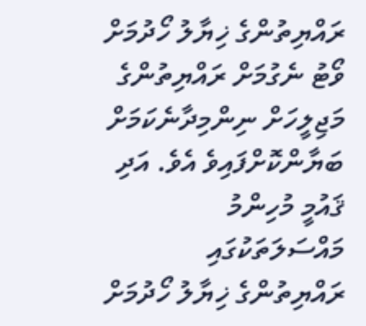ރައްޔިތުންގެ ޚިޔާލު ހޯދުމަށް ވޯޓު ނެގުމަށް ރައްޔިތުންގެ މަޖިލީހަށް ނިންމިދާނެކަމަށް ބަޔާންކޮށްފައިވެ އެވެ. އަދި ޤައުމީ މުހިންމު މައްސަލަތަކުގައި ރައްޔިތުންގެ ޚިޔާލު ހޯދުމަށް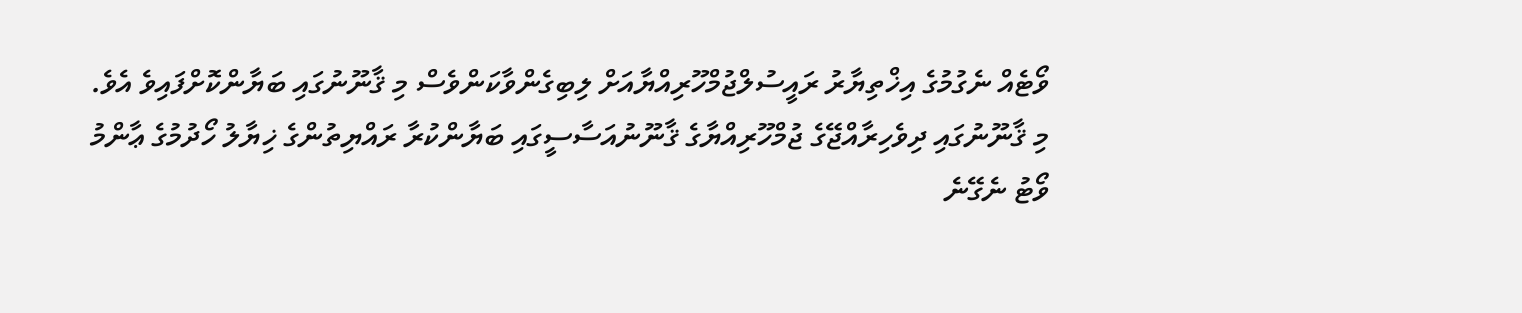ވޯޓެއް ނެގުމުގެ އިޚްތިޔާރު ރައީސުލްޖުމްހޫރިއްޔާއަށް ލިބިގެންވާކަންވެސް މި ޤާނޫނުގައި ބަޔާންކޮށްފައިވެ އެވެ.
މި ޤާނޫނުގައި ދިވެހިރާއްޖޭގެ ޖުމްހޫރިއްޔާގެ ޤާނޫނުއަސާސީގައި ބަޔާންކުރާ ރައްޔިތުންގެ ޚިޔާލު ހޯދުމުގެ ޢާންމު ވޯޓު ނެގޭނެ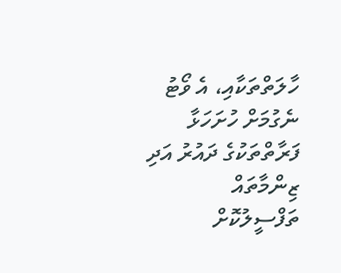ހާލަތްތަކާއި، އެ ވޯޓު ނެގުމަށް ހުށަހަޅާ ފަރާތްތަކުގެ ދައުރު އަދި ޒިންމާތައް ތަފްސީލުކޮށް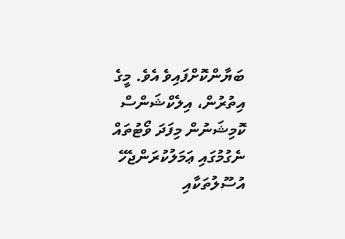ބަޔާންކޮށްފައިވެ އެވެ. މީގެ އިތުރުން، އިލެކްޝަންސް ކޮމިޝަނުން މިފަދަ ވޯޓުތައް ނެގުމުގައި ޢަމަލުކުރަންޖެހޭ އުސޫލުތަކާއި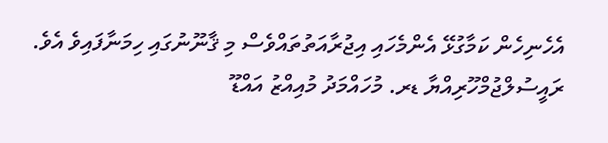އެހެނިހެން ކަމާގުޅޭ އެންމެހައި އިޖުރާއަތުތައްވެސް މި ޤާނޫނުގައި ހިމަނާފައިވެ އެވެ.
ރައީސުލްޖުމްހޫރިއްޔާ ޑރ. މުހައްމަދު މުއިއްޒު އައްޑޫ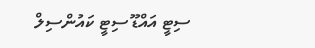ސިޓީ އައްޑޫ ސިޓީ ކައުންސިލް